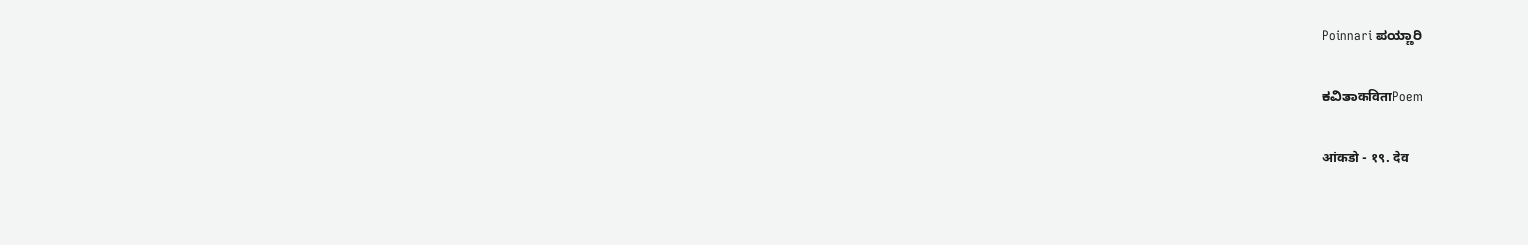Poinnari ಪಯ್ಣಾರಿ

ಕವಿತಾकविताPoem

आंकडो - १९. देव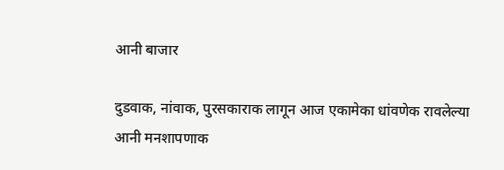आनी बाजार

दुडवाक, नांवाक, पुरसकाराक लागून आज एकामेका धांवणेक रावलेल्या आनी मनशापणाक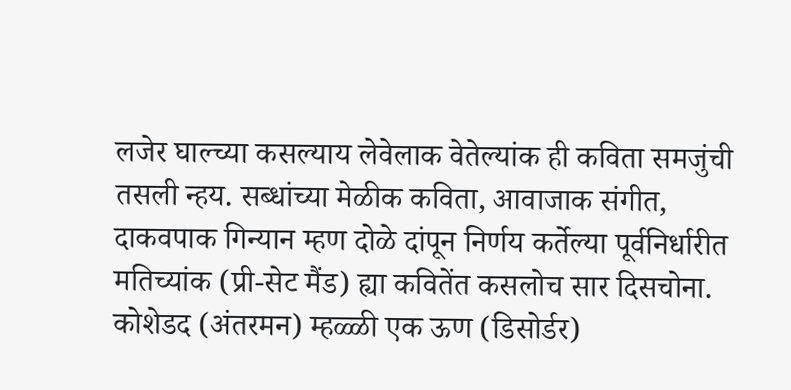लजेर घाल्च्या कसल्याय लेवेलाक वेतेल्यांक ही कविता समजुंची तसली न्हय. सब्धांच्या मेळीक कविता, आवाजाक संगीत, दाकवपाक गिन्यान म्हण दोळे दांपून निर्णय कर्तेल्या पूर्व‌निर्धारीत मतिच्यांक (प्री-सेट मैंड) ह्या कवितेंत कसलोच सार दिसचोना. कोशेडद (अंतर‌मन) म्हळ्ळी एक ऊण (डिसोर्डर)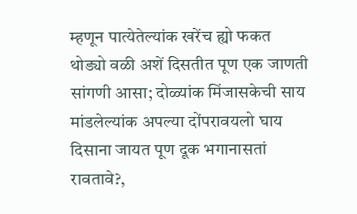म्हणून पात्येतेल्यांक खरेंच ह्यो फकत थोड्यो वळी अशें दिसतीत पूण एक जाणती सांगणी आसा; दोळ्यांक मिंजासकेची साय मांडलेल्यांक अपल्या दोंपरावयलो घाय दिसाना जायत पूण दूक भगानासतां रावतावे?,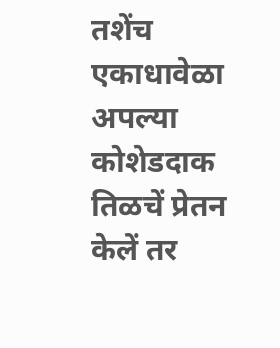तशेंच एकाधावेळा अपल्या कोशेडदाक तिळचें प्रेतन केलें तर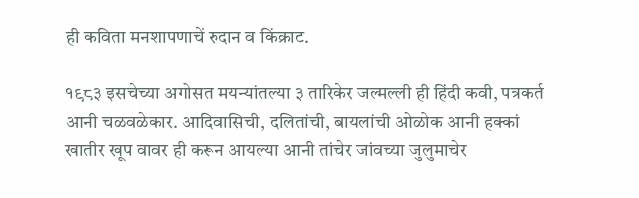ही कविता मनशापणाचें रुदान व किंक्राट.

१९८३ इसचेच्या अगोसत मयन्यांतल्या ३ तारिकेर जल्मल्ली ही हिंदी कवी, पत्र‌कर्त आनी चळवळेकार. आदिवासिची, दलितांची, बायलांची ओळोक आनी हक्कां खातीर खूप वावर ही करून आयल्या आनी तांचेर जांवच्या जुलुमाचेर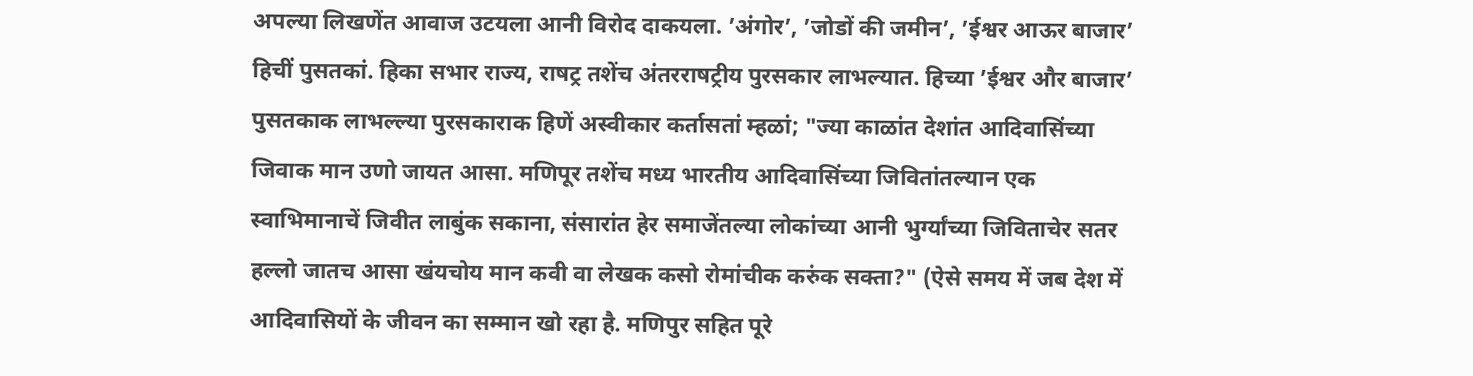अपल्या लिखणेंत आवाज उटयला आनी विरोद दाकयला. ’अंगोर’, ’जोडों की जमीन’, ’ईश्वर आऊर बाजार’ हिचीं पुसतकां. हिका सभार राज्य, राषट्र तशेंच अंतर‌राषट्रीय पुरसकार लाभल्यात. हिच्या ’ईश्वर और बाजार’ पुसतकाक लाभ‌ल्ल्या पुरसकाराक हिणें अस्वीकार कर्तासतां म्हळां; "ज्या काळांत देशांत आदिवासिंच्या जिवाक मान उणो जायत आसा. मणिपूर तशेंच मध्य भारतीय आदिवासिंच्या जिवितांतल्यान एक स्वाभिमानाचें जिवीत लाबुंक सकाना, संसारांत हेर समाजेंतल्या लोकांच्या आनी भुर्ग्यांच्या जिविताचेर सतर हल्लो जातच आसा खंयचोय मान कवी वा लेखक कसो रोमांचीक करुंक सक्ता?" (ऐसे समय में जब देश में आदिवासियों के जीवन का सम्मान खो रहा है. मणिपुर सहित पूरे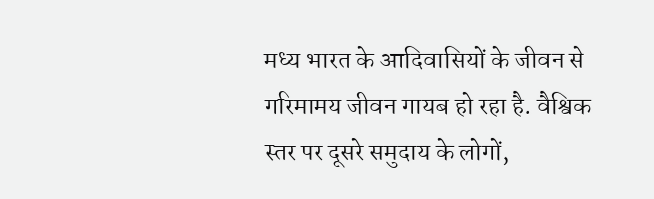मध्य भारत के आदिवासियों के जीवन से गरिमामय जीवन गायब हो रहा है. वैश्विक स्तर पर दूसरे समुदाय के लोगों,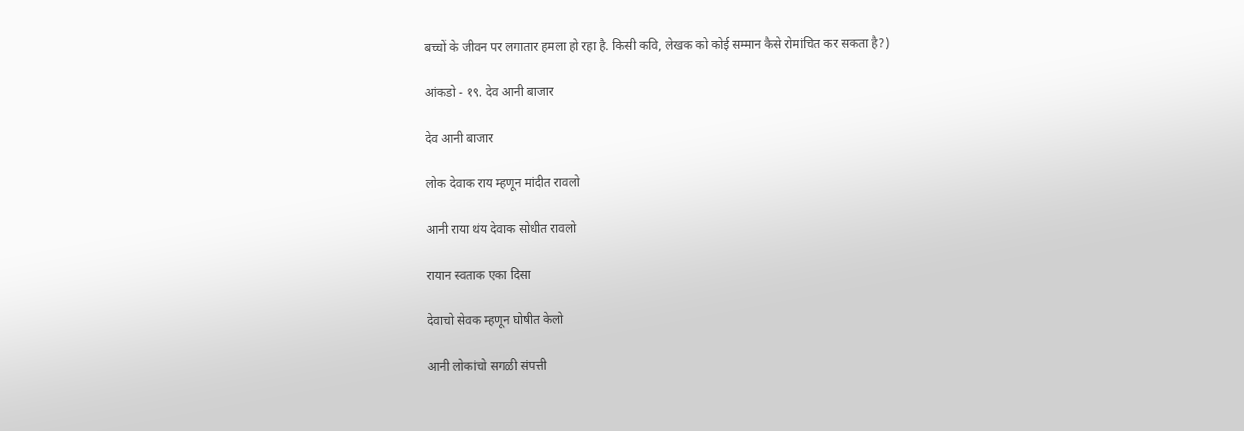बच्चों के जीवन पर लगातार हमला हो रहा है. किसी कवि, लेखक को को‌ई सम्मान कैसे रोमांचित कर सकता है?)

आंकडो - १९. देव आनी बाजार

देव आनी बाजार

लोक देवाक राय म्हणून मांदीत रावलो

आनी राया थंय देवाक सोधीत रावलो

रायान स्वताक एका दिसा

देवाचो सेवक म्हणून घोषीत केलो

आनी लोकांचो सगळी संपत्ती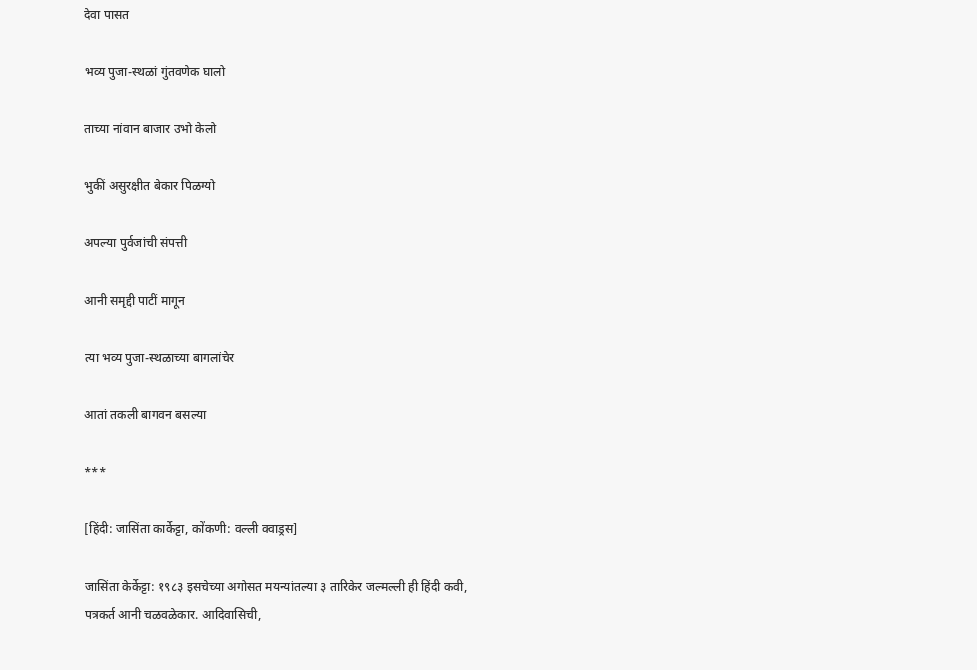देवा पासत

भव्य पुजा-स्थळां गुंतवणेक घालो

ताच्या नांवान बाजार उभो केलो

भुकीं असुरक्षीत बेकार पिळग्यो

अपल्या पुर्वजांची संपत्ती

आनी समृद्दी पाटीं मागून

त्या भव्य पुजा-स्थळाच्या बागलांचेर

आतां तकली बागवन बसल्या

***

[हिंदी: जासिंता कार्केट्टा, कोंकणी: वल्ली क्वाड्रस]

जासिंता केर्केट्टा: १९८३ इसचेच्या अगोसत मयन्यांतल्या ३ तारिकेर जल्मल्ली ही हिंदी कवी, पत्र‌कर्त आनी चळवळेकार. आदिवासिची,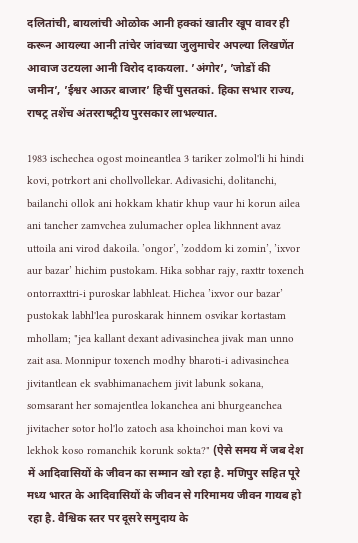दलितांची, बायलांची ओळोक आनी हक्कां खातीर खूप वावर ही करून आयल्या आनी तांचेर जांवच्या जुलुमाचेर अपल्या लिखणेंत आवाज उटयला आनी विरोद दाकयला. ’अंगोर’, ’जोडों की जमीन’, ’ईश्वर आऊर बाजार’ हिचीं पुसतकां. हिका सभार राज्य, राषट्र तशेंच अंतर‌राषट्रीय पुरसकार लाभल्यात.

1983 ischechea ogost moineantlea 3 tariker zolmol'li hi hindi kovi, potrkort ani chollvollekar. Adivasichi, dolitanchi, bailanchi ollok ani hokkam khatir khup vaur hi korun ailea ani tancher zamvchea zulumacher oplea likhnnent avaz uttoila ani virod dakoila. ’ongor’, ’zoddom ki zomin’, ’ixvor aur bazar’ hichim pustokam. Hika sobhar rajy, raxttr toxench ontorraxttri-i puroskar labhleat. Hichea ’ixvor our bazar’ pustokak labhl'lea puroskarak hinnem osvikar kortastam mhollam; "jea kallant dexant adivasinchea jivak man unno zait asa. Monnipur toxench modhy bharoti-i adivasinchea jivitantlean ek svabhimanachem jivit labunk sokana, somsarant her somajentlea lokanchea ani bhurgeanchea jivitacher sotor hol'lo zatoch asa khoinchoi man kovi va lekhok koso romanchik korunk sokta?" (ऐसे समय में जब देश में आदिवासियों के जीवन का सम्मान खो रहा है. मणिपुर सहित पूरे मध्य भारत के आदिवासियों के जीवन से गरिमामय जीवन गायब हो रहा है. वैश्विक स्तर पर दूसरे समुदाय के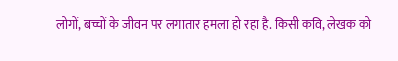लोगों, बच्चों के जीवन पर लगातार हमला हो रहा है. किसी कवि, लेखक को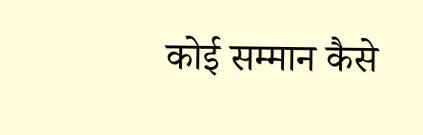को‌ई सम्मान कैसे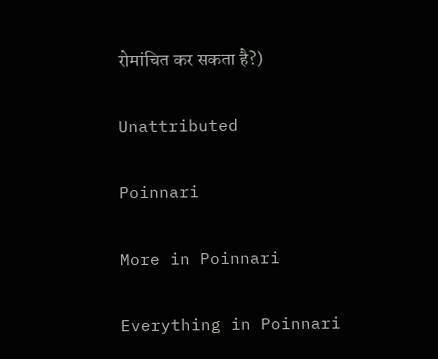रोमांचित कर सकता है?)

Unattributed

Poinnari

More in Poinnari

Everything in Poinnari